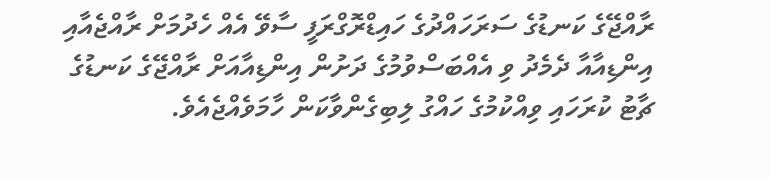ރާއްޖޭގެ ކަނޑުގެ ސަރަހައްދުގެ ހައިޑްރޮގްރަފީ ސާވޭ އެއް ހެދުމަށް ރާއްޖެއާއި އިންޑިއާއާ ދެމެދު ވި އެއްބަސްވުމުގެ ދަށުން އިންޑިއާއަށް ރާއްޖޭގެ ކަނޑުގެ ޗާޓު ކުރަހައި ވިއްކުމުގެ ހައްގު ލިބިގެންވާކަން ހާމަވެއްޖެއެވެ.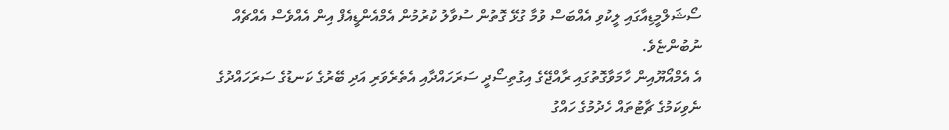ސޯޝަލްމީޑިއާގައި ލީކުވި އެއްބަސް ވުމާ ގުޅޭ ގޮތުން ސުވާލު ކުރުމުން އެމްއެންޑީއެފް އިން އެއްވެސް އެއްޗެއް ނުބުންޏެވެ.
އެ އެމްއޯޔޫއިން ހާމަވާގޮތުގައި ރާއްޖޭގެ އިގުތިސޯދީ ސަރަހައްދާއި އެތެރެވަރި އަދި ބޭރުގެ ކަނޑުގެ ސަރަހައްދުގެ ނެވިކަމުގެ ޗާޓުތައް ހެދުމުގެ ހައްގު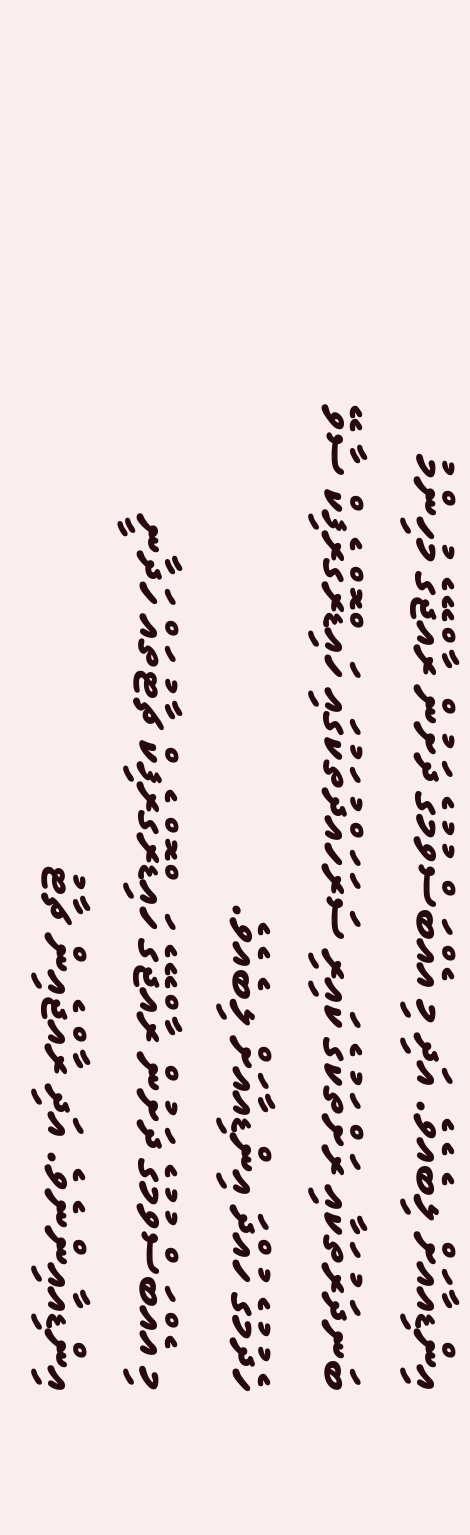އިންޑިއާއަށް ލިބެއެވެ. އަދި މި އެއްބަސްވުމުގެ ދަށުން ރާއްޖޭގެ މުހިންމު ބަނދަރުތަކާއި ރަށްތަކުގެ ކައިރި ސަރަހައްދުތަކުގައި ހައިޑްރޮގްރެފިކް ސާވޭ ހެދުމުގެ ހުއްދަ އިންޑިއާއަށް ލިބެއެވެ.
މި އެއްބަސްވުމުގެ ދަށުން ރާއްޖޭގެ ހައިޑްރޮގްރެފިކް ޗާޓުތައް ހަދާނީ އިންޑިއާއިންނެވެ. އަދި ރާއްޖެއިން ޗާޓު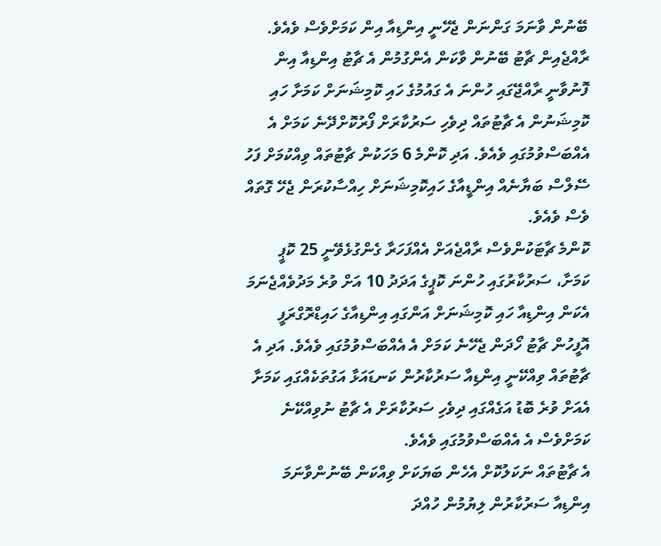ބޭނުން ވާނަމަ ގަންނަން ޖެހޭނީ އިންޑިއާ އިން ކަމަށްވެސް ވެއެވެ. ރާއްޖެއިން ޗާޓު ބޭނުން ވާކަން އެންގުމުން އެ ޗާޓު އިންޑިއާ އިން ފޮނުވާނީ ރާއްޖޭގައި ހުންނަ އެ ގައުމުގެ ހައި ކޮމިޝަނަށް ކަމަށާ ހައި ކޮމިޝަނުން އެ ޗާޓުތައް ދިވެހި ސަރުކާރަށް ފޯރުކޮށްދޭނެ ކަމަށް އެ އެއްބަސްވުމުގައި ވެއެވެ. އަދި ކޮންމެ 6 މަހަކުން ޗާޓުތައް ވިއްކުމަށް ފަހު ސޭލްސް ބަޔާނެއް އިންޑީއާގެ ހައިކޮމިޝަނަށް ހިއްސާކުރަން ޖެހޭ ގޮތައް ވެސް ވެއެވެ.
ކޮންމެ ޗާޓަކުންވެސް ރާއްޖެއަށް އެއްފަހަރާ ގެންގުޅެވޭނީ 25 ކޮޕީ ކަމަށާ، ސަރުކާރުގައި ހުންނަ ކޮޕީގެ އަދަދު 10 އަށް ވުރެ މަދުވެއްޖެނަމަ އެކަން އިންޑިއާ ހައި ކޮމިޝަނަށް އަންގައި އިންޑިއާގެ ހައިޑްރޮގްރަފީ އޮފީހުން ޗާޓު ހޯދަން ޖެހޭނެ ކަމަށް އެ އެއްބަސްވުމުގައި ވެއެވެ. އަދި އެ ޗާޓުތައް ވިއްކޭނީ އިންޑިއާ ސަރުކާރުން ކަނޑައަޅާ އަގުތަކެއްގައި ކަމަށާ އެއަށް ވުރެ ބޮޑު އަގެއްގައި ދިވެހި ސަރުކާރަށް އެ ޗާޓު ނުވިއްކޭނެ ކަމަށްވެސް އެ އެއްބަސްވުމުގައި ވެއެވެ.
އެ ޗާޓުތައް ނަކަލުކޮށް އެހެން ބަޔަކަށް ވިއްކަން ބޭނުންވާނަމަ އިންޑިއާ ސަރުކާރުން ލިޔުމުން ހުއްދަ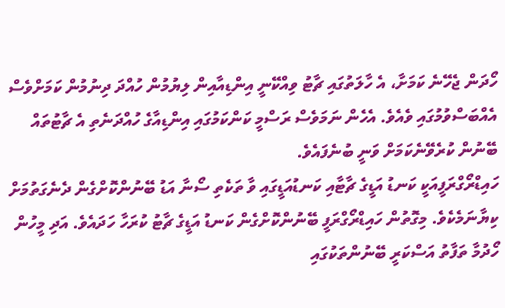ހޯދަން ޖެހޭނެ ކަމަށާ، އެ ހާލަތުގައި ޗާޓު ވިއްކޭނީ އިންޑިއާއިން ލިޔުމުން ހުއްދަ ދިނުމުން ކަމަށްވެސް އެއްބަސްވުމުގައި ވެއެވެ. އެހެން ނަމަވެސް ރަސްމީ ކަންކަމުގައި އިންޑިއާގެ ހުއްދަނެތި އެ ޗާޓުތައް ބޭނުން ކުރެވޭނެކަމަށް ވަނީ ބުނެފައެވެ.
ހައިޑްރޯގްރަފީއަކީ ކަނޑު އަޑީގެ ޗާޓާއި ކަނޑުއަޑީގައި ވާ ތަކެތި ސޯނާ އަޑު ބޭނުންކޮށްގެން ދެނެގަތުމަށް ކިޔާނަމެކެވެ. މިގޮތުން ހައިޑްރޯގްރަފީ ބޭނުންކޮށްގެން ކަނޑު އަޑީގެ ޗާޓު ކުރަހާ ހަދައެވެ. އަދި މީހުން ހޯދުމާ ތަފާތު އަސްކަރީ ބޭނުންތަކުގައި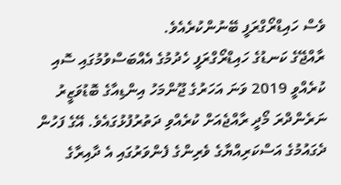ވެސް ހައިޑްރޯގްރަފީ ބޭނުންކުރެއެވެ.
ރާއްޖޭގެ ކަނޑުގެ ހައިޑްރޯގްރަފީ ހެދުމުގެ އެއްބަސްވުމުގައި ސޮއި ކުރެއްވީ 2019 ވަނަ އަހަރުގެ ޖޫންމަހު އިންޑިއާގެ ބޮޑުވަޒީރު ނަރެންދްރަ މޯދީ ރާއްޖެއަށް ކުރެއްވި ދަތުރުފުޅުގައެވެ. އޭގެ ފަހުން ދެގައުމުގެ އަސްކަރިއްޔާގެ ވެރިންގެ ފެންވަރުގައި އެ ދާއިރާގެ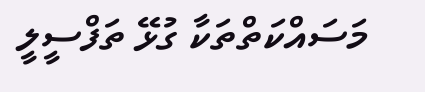މަސައްކަތްތަކާ ގުޅޭ ތަފްސީލީ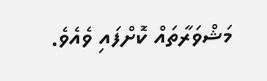މަޝްވަރާތައް ކޮށްފައި ވެއެވެ.